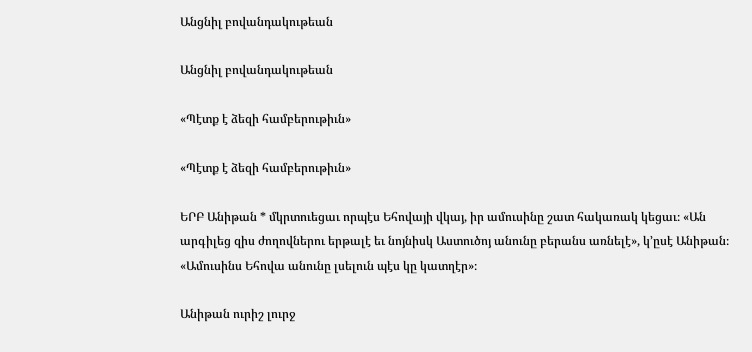Անցնիլ բովանդակութեան

Անցնիլ բովանդակութեան

«Պէտք է ձեզի համբերութիւն»

«Պէտք է ձեզի համբերութիւն»

ԵՐԲ Անիթան * մկրտուեցաւ որպէս Եհովայի վկայ, իր ամուսինը շատ հակառակ կեցաւ։ «Ան արգիլեց զիս ժողովներու երթալէ եւ նոյնիսկ Աստուծոյ անունը բերանս առնելէ», կ’ըսէ Անիթան։ «Ամուսինս Եհովա անունը լսելուն պէս կը կատղէր»։

Անիթան ուրիշ լուրջ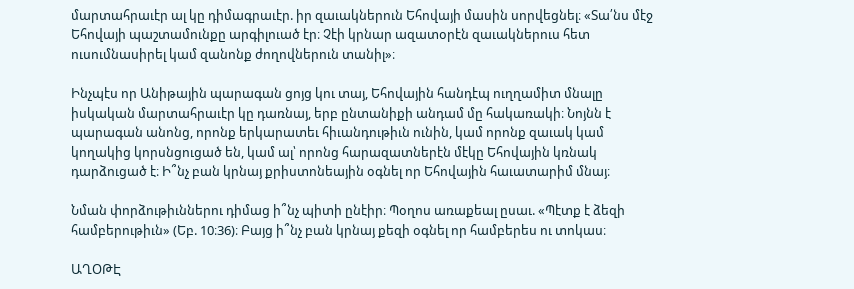մարտահրաւէր ալ կը դիմագրաւէր. իր զաւակներուն Եհովայի մասին սորվեցնել։ «Տա՛նս մէջ Եհովայի պաշտամունքը արգիլուած էր։ Չէի կրնար ազատօրէն զաւակներուս հետ ուսումնասիրել կամ զանոնք ժողովներուն տանիլ»։

Ինչպէս որ Անիթային պարագան ցոյց կու տայ, Եհովային հանդէպ ուղղամիտ մնալը իսկական մարտահրաւէր կը դառնայ, երբ ընտանիքի անդամ մը հակառակի։ Նոյնն է պարագան անոնց, որոնք երկարատեւ հիւանդութիւն ունին, կամ որոնք զաւակ կամ կողակից կորսնցուցած են, կամ ալ՝ որոնց հարազատներէն մէկը Եհովային կռնակ դարձուցած է։ Ի՞նչ բան կրնայ քրիստոնեային օգնել որ Եհովային հաւատարիմ մնայ։

Նման փորձութիւններու դիմաց ի՞նչ պիտի ընէիր։ Պօղոս առաքեալ ըսաւ. «Պէտք է ձեզի համբերութիւն» (Եբ. 10։36)։ Բայց ի՞նչ բան կրնայ քեզի օգնել որ համբերես ու տոկաս։

ԱՂՕԹԷ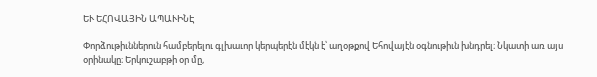ԵՒ ԵՀՈՎԱՅԻՆ ԱՊԱՒԻՆԷ

Փորձութիւններուն համբերելու գլխաւոր կերպերէն մէկն է՝ աղօթքով Եհովայէն օգնութիւն խնդրել։ Նկատի առ այս օրինակը։ Երկուշաբթի օր մը,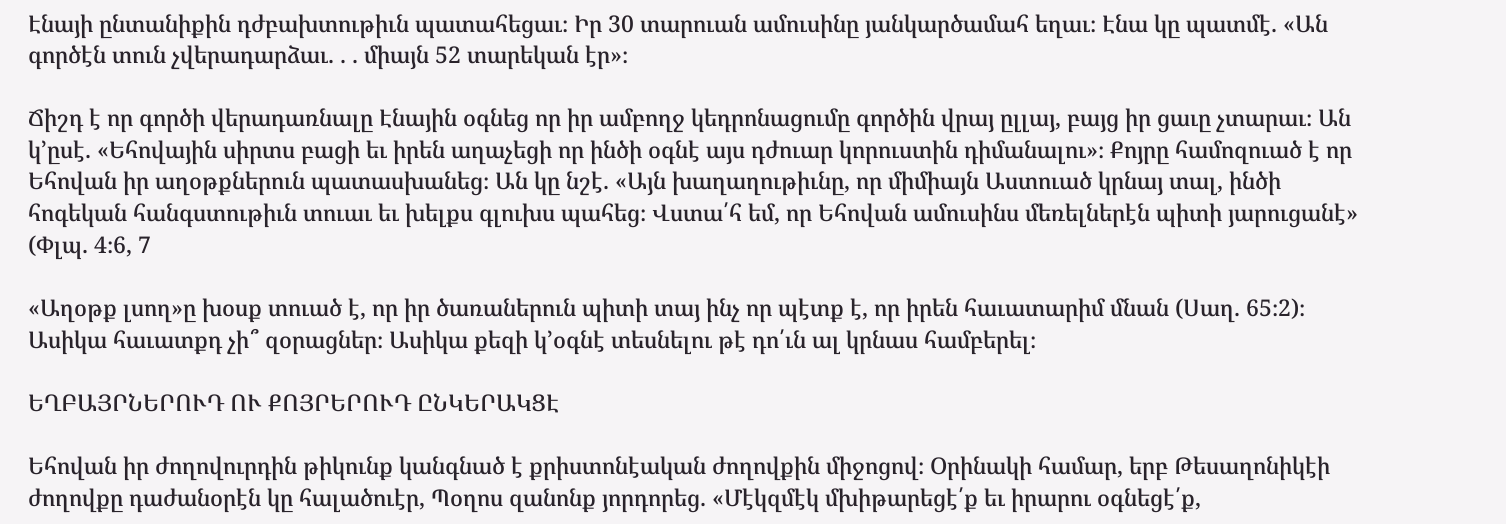Էնայի ընտանիքին դժբախտութիւն պատահեցաւ։ Իր 30 տարուան ամուսինը յանկարծամահ եղաւ։ Էնա կը պատմէ. «Ան գործէն տուն չվերադարձաւ. . . միայն 52 տարեկան էր»։

Ճիշդ է որ գործի վերադառնալը Էնային օգնեց որ իր ամբողջ կեդրոնացումը գործին վրայ ըլլայ, բայց իր ցաւը չտարաւ։ Ան կ’ըսէ. «Եհովային սիրտս բացի եւ իրեն աղաչեցի որ ինծի օգնէ այս դժուար կորուստին դիմանալու»։ Քոյրը համոզուած է որ Եհովան իր աղօթքներուն պատասխանեց։ Ան կը նշէ. «Այն խաղաղութիւնը, որ միմիայն Աստուած կրնայ տալ, ինծի հոգեկան հանգստութիւն տուաւ եւ խելքս գլուխս պահեց։ Վստա՛հ եմ, որ Եհովան ամուսինս մեռելներէն պիտի յարուցանէ» (Փլպ. 4։6, 7

«Աղօթք լսող»ը խօսք տուած է, որ իր ծառաներուն պիտի տայ ինչ որ պէտք է, որ իրեն հաւատարիմ մնան (Սաղ. 65։2)։ Ասիկա հաւատքդ չի՞ զօրացներ։ Ասիկա քեզի կ’օգնէ տեսնելու թէ դո՛ւն ալ կրնաս համբերել։

ԵՂԲԱՅՐՆԵՐՈՒԴ ՈՒ ՔՈՅՐԵՐՈՒԴ ԸՆԿԵՐԱԿՑԷ

Եհովան իր ժողովուրդին թիկունք կանգնած է քրիստոնէական ժողովքին միջոցով։ Օրինակի համար, երբ Թեսաղոնիկէի ժողովքը դաժանօրէն կը հալածուէր, Պօղոս զանոնք յորդորեց. «Մէկզմէկ մխիթարեցէ՛ք եւ իրարու օգնեցէ՛ք,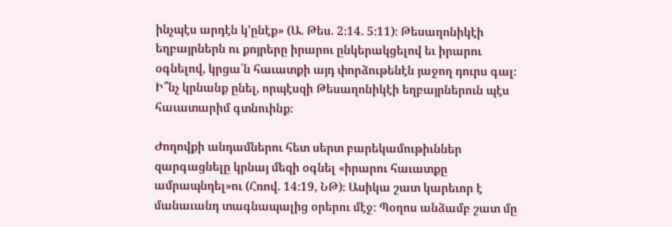ինչպէս արդէն կ’ընէք» (Ա. Թես. 2։14. 5։11)։ Թեսաղոնիկէի եղբայրներն ու քոյրերը իրարու ընկերակցելով եւ իրարու օգնելով, կրցա՛ն հաւատքի այդ փորձութենէն յաջող դուրս գալ։ Ի՞նչ կրնանք ընել, որպէսզի Թեսաղոնիկէի եղբայրներուն պէս հաւատարիմ գտնուինք։

Ժողովքի անդամներու հետ սերտ բարեկամութիւններ զարգացնելը կրնայ մեզի օգնել «իրարու հաւատքը ամրապնդել»ու (Հռով. 14։19, ՆԹ)։ Ասիկա շատ կարեւոր է մանաւանդ տագնապալից օրերու մէջ։ Պօղոս անձամբ շատ մը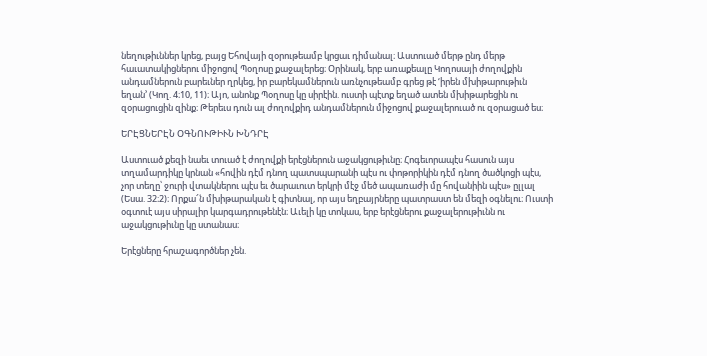նեղութիւններ կրեց, բայց Եհովայի զօրութեամբ կրցաւ դիմանալ։ Աստուած մերթ ընդ մերթ հաւատակիցներու միջոցով Պօղոսը քաջալերեց։ Օրինակ, երբ առաքեալը Կողոսայի ժողովքին անդամներուն բարեւներ ղրկեց, իր բարեկամներուն առնչութեամբ գրեց թէ ‘իրեն մխիթարութիւն եղան’ (Կող. 4։10, 11)։ Այո, անոնք Պօղոսը կը սիրէին. ուստի պէտք եղած ատեն մխիթարեցին ու զօրացուցին զինք։ Թերեւս դուն ալ ժողովքիդ անդամներուն միջոցով քաջալերուած ու զօրացած ես։

ԵՐԷՑՆԵՐԷՆ ՕԳՆՈՒԹԻՒՆ ԽՆԴՐԷ

Աստուած քեզի նաեւ տուած է ժողովքի երէցներուն աջակցութիւնը։ Հոգեւորապէս հասուն այս տղամարդիկը կրնան «հովին դէմ դնող պատսպարանի պէս ու փոթորիկին դէմ դնող ծածկոցի պէս, չոր տեղը՝ ջուրի վտակներու պէս եւ ծարաւուտ երկրի մէջ մեծ ապառաժի մը հովանիին պէս» ըլլալ (Եսա. 32։2)։ Որքա՜ն մխիթարական է գիտնալ, որ այս եղբայրները պատրաստ են մեզի օգնելու։ Ուստի օգտուէ այս սիրալիր կարգադրութենէն։ Աւելի կը տոկաս, երբ երէցներու քաջալերութիւնն ու աջակցութիւնը կը ստանաս։

Երէցները հրաշագործներ չեն.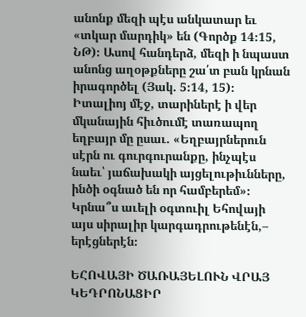անոնք մեզի պէս անկատար եւ «տկար մարդիկ» են (Գործք 14։15, ՆԹ)։ Ասով հանդերձ, մեզի ի նպաստ անոնց աղօթքները շա՛տ բան կրնան իրագործել (Յակ. 5։14, 15)։ Իտալիոյ մէջ, տարիներէ ի վեր մկանային հիւծումէ տառապող եղբայր մը ըսաւ. «Եղբայրներուն սէրն ու գուրգուրանքը, ինչպէս նաեւ՝ յաճախակի այցելութիւնները, ինծի օգնած են որ համբերեմ»։ Կրնա՞ս աւելի օգտուիլ Եհովայի այս սիրալիր կարգադրութենէն,– երէցներէն։

ԵՀՈՎԱՅԻ ԾԱՌԱՅԵԼՈՒՆ ՎՐԱՅ ԿԵԴՐՈՆԱՑԻՐ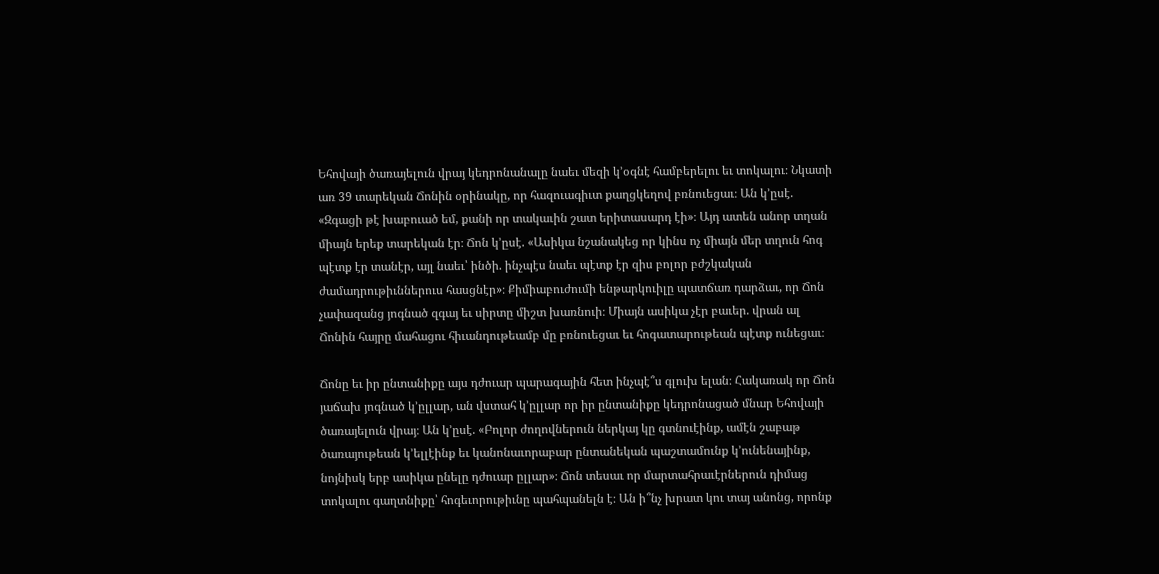Եհովայի ծառայելուն վրայ կեդրոնանալը նաեւ մեզի կ’օգնէ համբերելու եւ տոկալու։ Նկատի առ 39 տարեկան Ճոնին օրինակը, որ հազուագիւտ քաղցկեղով բռնուեցաւ։ Ան կ’ըսէ. «Զգացի թէ խաբուած եմ, քանի որ տակաւին շատ երիտասարդ էի»։ Այդ ատեն անոր տղան միայն երեք տարեկան էր։ Ճոն կ’ըսէ. «Ասիկա նշանակեց որ կինս ոչ միայն մեր տղուն հոգ պէտք էր տանէր, այլ նաեւ՝ ինծի. ինչպէս նաեւ պէտք էր զիս բոլոր բժշկական ժամադրութիւններուս հասցնէր»։ Քիմիաբուժումի ենթարկուիլը պատճառ դարձաւ, որ Ճոն չափազանց յոգնած զգայ եւ սիրտը միշտ խառնուի։ Միայն ասիկա չէր բաւեր. վրան ալ Ճոնին հայրը մահացու հիւանդութեամբ մը բռնուեցաւ եւ հոգատարութեան պէտք ունեցաւ։

Ճոնը եւ իր ընտանիքը այս դժուար պարագային հետ ինչպէ՞ս գլուխ ելան։ Հակառակ որ Ճոն յաճախ յոգնած կ’ըլլար, ան վստահ կ’ըլլար որ իր ընտանիքը կեդրոնացած մնար Եհովայի ծառայելուն վրայ։ Ան կ’ըսէ. «Բոլոր ժողովներուն ներկայ կը գտնուէինք, ամէն շաբաթ ծառայութեան կ’ելլէինք եւ կանոնաւորաբար ընտանեկան պաշտամունք կ’ունենայինք, նոյնիսկ երբ ասիկա ընելը դժուար ըլլար»։ Ճոն տեսաւ որ մարտահրաւէրներուն դիմաց տոկալու գաղտնիքը՝ հոգեւորութիւնը պահպանելն է։ Ան ի՞նչ խրատ կու տայ անոնց, որոնք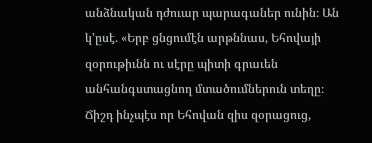անձնական դժուար պարագաներ ունին։ Ան կ’ըսէ. «Երբ ցնցումէն արթննաս, Եհովայի զօրութիւնն ու սէրը պիտի գրաւեն անհանգստացնող մտածումներուն տեղը։ Ճիշդ ինչպէս որ Եհովան զիս զօրացուց,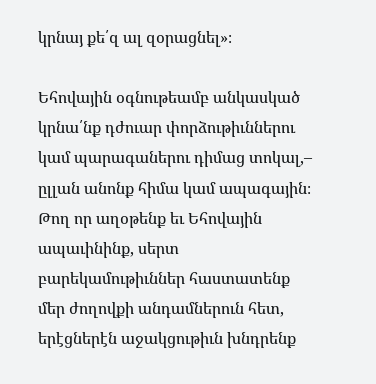կրնայ քե՛զ ալ զօրացնել»։

Եհովային օգնութեամբ անկասկած կրնա՛նք դժուար փորձութիւններու կամ պարագաներու դիմաց տոկալ,– ըլլան անոնք հիմա կամ ապագային։ Թող որ աղօթենք եւ Եհովային ապաւինինք, սերտ բարեկամութիւններ հաստատենք մեր ժողովքի անդամներուն հետ, երէցներէն աջակցութիւն խնդրենք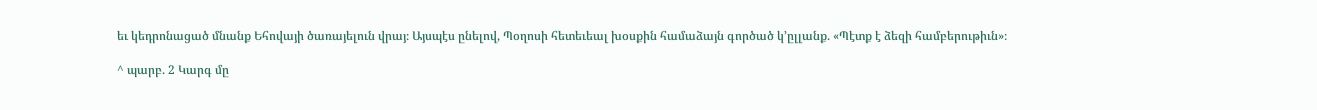եւ կեդրոնացած մնանք Եհովայի ծառայելուն վրայ։ Այսպէս ընելով, Պօղոսի հետեւեալ խօսքին համաձայն գործած կ’ըլլանք. «Պէտք է ձեզի համբերութիւն»։

^ պարբ. 2 Կարգ մը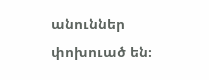անուններ փոխուած են։